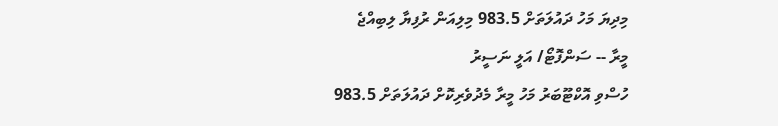މިދިޔަ މަހު ދައުލަތަށް 983.5 މިލިއަން ރުފިޔާ ލިބިއްޖެ
މީރާ -- ސަންފޮޓޯ/ އަލީ ނަސީރު
ހުސްވި އޮކްޓޫބަރު މަހު މީރާ މެދުވެރިކޮށް ދައުލަތަށް 983.5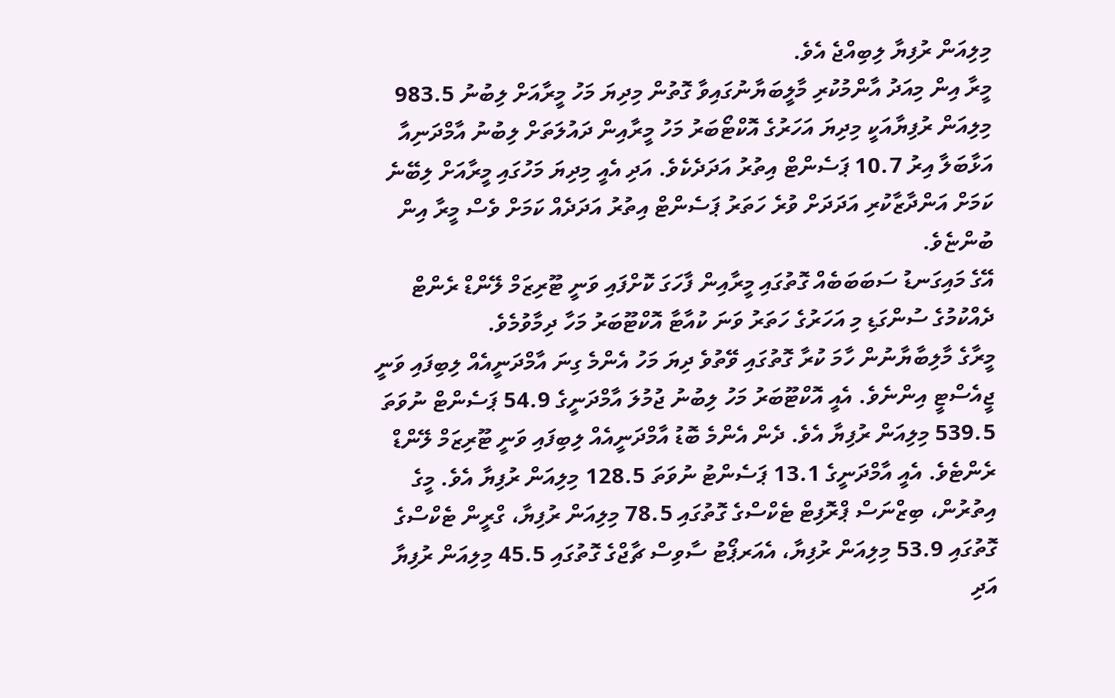މިލިއަން ރުފިޔާ ލިބިއްޖެ އެވެ.
މީރާ އިން މިއަދު އާންމުކުރި މާލީބަޔާނުގައިވާ ގޮތުން މިދިޔަ މަހު މީރާއަށް ލިބުނު 983.5 މިލިއަން ރުފިޔާއަކީ މިދިޔަ އަހަރުގެ އޮކްޓޯބަރު މަހު މީރާއިން ދައުލަތަށް ލިބުނު އާމްދަނިއާ އަޅާބަލާ އިރު 10.7 ޕަސެންޓް އިތުރު އަދަދެކެވެ. އަދި އެއީ މިދިޔަ މަހުގައި މީރާއަށް ލިބޭނެ ކަމަށް އަންދާޒާކުރި އަދަދަށް ވުރެ ހަތަރު ޕަސެންޓް އިތުރު އަދަދެއް ކަމަށް ވެސް މީރާ އިން ބުންޏެވެ.
އޭގެ މައިގަނޑު ސަބަބަބެއް ގޮތުގައި މީރާއިން ފާހަގަ ކޮށްފައި ވަނީ ޓޫރިޒަމް ލޭންޑް ރެންޓް ދެއްކުމުގެ ސުންގަޑި މި އަހަރުގެ ހަތަރު ވަނަ ކުއާޓާ އޮކްޓޫބަރު މަހާ ދިމާވުމެވެ.
މީރާގެ މާލިބާޔާނުން ހާމަ ކުރާ ގޮތުގައި ވޭތުވެ ދިޔަ މަހު އެންމެ ގިނަ އާމްދަނީއެއް ލިބިފައި ވަނީ ޖީއެސްޓީ އިންނެވެ. އެއީ އޮކްޓޫބަރު މަހު ލިބުނު ޖުމުލަ އާމްދަނީގެ 54.9 ޕަސެންޓް ނުވަތަ 539.5 މިލިއަން ރުފިޔާ އެވެ. ދެން އެންމެ ބޮޑު އާމްދަނީއެއް ލިބިފައި ވަނީ ޓޫރިޒަމް ލޭންޑް ރެންޓެވެ. އެއީ އާމްދަނީގެ 13.1 ޕަސެންޓު ނުވަތަ 128.5 މިލިއަން ރުފިޔާ އެވެ. މީގެ އިތުރުން، ބިޒްނަސް ޕްރޮފިޓް ޓެކްސްގެ ގޮތުގައި 78.5 މިލިއަން ރުފިޔާ، ގްރީން ޓެކްސްގެ ގޮތުގައި 53.9 މިލިއަން ރުފިޔާ، އެއަރޕޯޓު ސާވިސް ޗާޖްގެ ގޮތުގައި 45.5 މިލިއަން ރުފިޔާ އަދި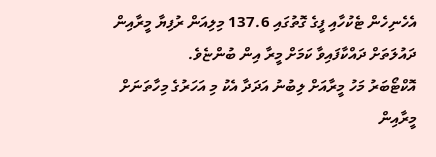އެހެނިހެން ޓެކުހާއި ފީގެ ގޮތުގައި 137.6 މިލިއަން ރުފިޔާ މީރާއިން ދައުލަތަށް ދައްކާފައިވާ ކަމަށް މީރާ އިން ބުންޏެވެ.
އޮކްޓޯބަރު މަހު މީރާއަށް ލިބުނު އަދަދާ އެކު މި އަހަރުގެ މިހާތަނަށް މީރާއިން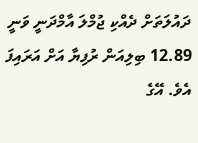ދައުލަތަށް ދެއްކި ޖުމްލަ އާމްދަނީ ވަނީ 12.89 ބިލިއަން ރުފިޔާ އަށް އަރައިފަ އެވެ. އޭގެ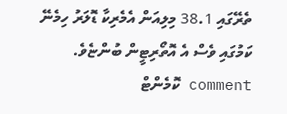ތެރޭގައި 38.1 މިލިއަން އެމެރިކާ ޑޮލަރު ހިމެނޭ ކަމުގައި ވެސް އެ އޮތޯރިޓީން ބުންޏެވެ.
comment ކޮމެންޓް